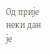Од прије неки дан је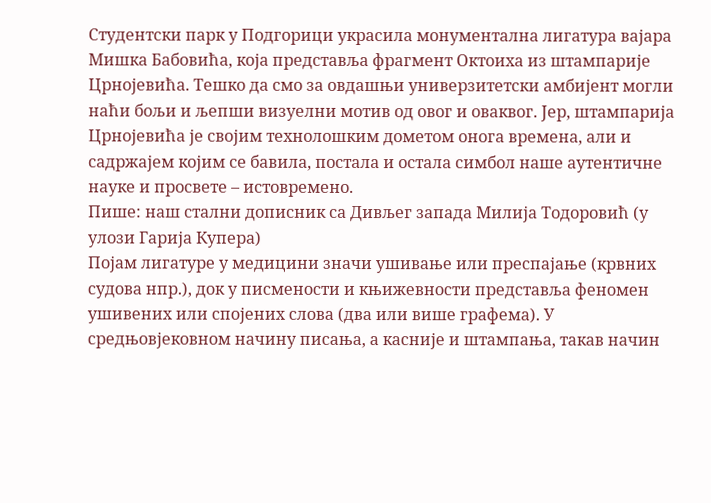Студентски парк у Подгорици украсила монументална лигатура вајара Мишка Бабовића, која представља фрагмент Октоиха из штампарије Црнојевића. Тешко да смо за овдашњи универзитетски амбијент могли наћи бољи и љепши визуелни мотив од овог и оваквог. Јер, штампарија Црнојевића је својим технолошким дометом онога времена, али и садржајем којим се бавила, постала и остала симбол наше аутентичне науке и просвете – истовремено.
Пише: наш стални дописник са Дивљег запада Милија Тодоровић (у улози Гарија Купера)
Појам лигатуре у медицини значи ушивање или преспајање (крвних судова нпр.), док у писмености и књижевности представља феномен ушивених или спојених слова (два или више графема). У средњовјековном начину писања, а касније и штампања, такав начин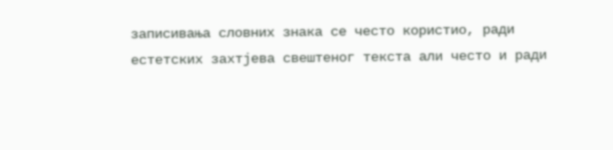записивања словних знака се често користио, ради естетских захтјева свештеног текста али често и ради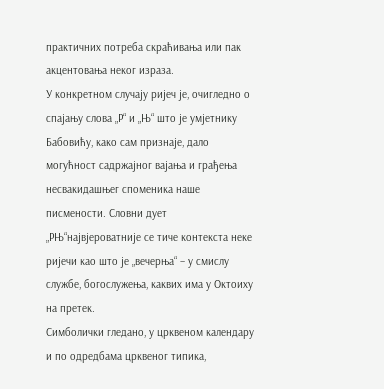практичних потреба скраћивања или пак акцентовања неког израза.
У конкретном случају ријеч је, очигледно о спајању слова „Р“ и „Њ“ што је умјетнику Бабовићу, како сам признаје, дало могућност садржајног вајања и грађења несвакидашњег споменика наше писмености. Словни дует „РЊ“највјероватније се тиче контекста неке ријечи као што је „вечерња“ – у смислу службе, богослужења, каквих има у Октоиху на претек.
Симболички гледано, у црквеном календару и по одредбама црквеног типика,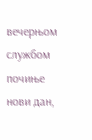вечерњом службом почиње нови дан,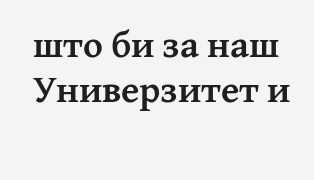што би за наш Универзитет и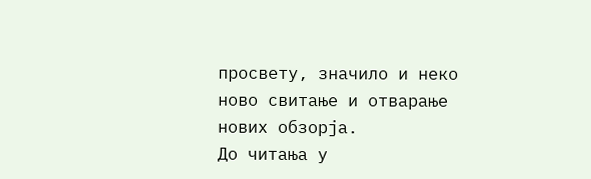просвету, значило и неко ново свитање и отварање нових обзорја.
До читања у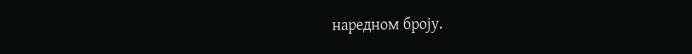наредном броју.